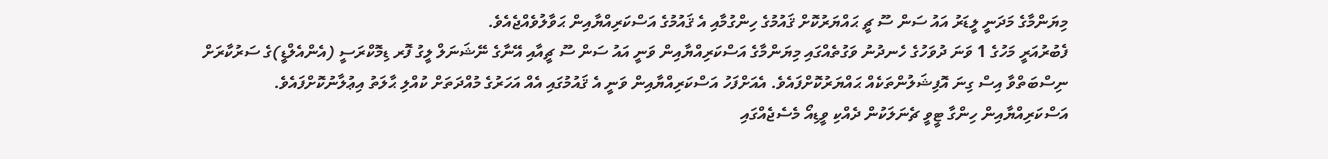މިޔަންމާގެ މަދަނީ ލީޑަރު އައު ސަން ސޫ ޗީ ޙައްޔަރުކޮށް ޤައުމުގެ ހިންގުމާއި އެ ޤައުމުގެ އަސްކަރިއްޔާއިން ޙަވާލުވެއްޖެއެވެ.
ފެބުރުއަރީ މަހުގެ 1 ވަނަ ދުވަހުގެ ހެނދުނު ވަގުތެއްގައި މިޔަންމާގެ އަސްކަރިއްޔާއިން ވަނީ އައު ސަން ސޫ ޗީއާއި އޭނާގެ ނޭޝަނަލް ލީގު ފޮރ ޑިމޮކްރަސީ (އެންއެލްޑީ)ގެ ސަރުކާރަށް ނިސްބަތްވާ އިސް ގިނަ އޮފިޝަލުންތަކެއް ޙައްޔަރުކޮށްފައެވެ. އެއަށްފަހު އަސްކަރިއްޔާއިން ވަނީ އެ ޤައުމުގައި އެއް އަހަރުގެ މުއްދަތަށް ކުއްލި ޙާލަތު އިޢުލާނުކޮށްފައެވެ.
އަސްކަރިއްޔާއިން ހިންގާ ޓީވީ ޗެނަލަކުން ދެއްކި ވީޑިއޯ މެސެޖެއްގައި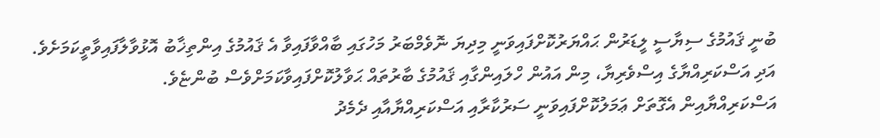ބުނީ ޤައުމުގެ ސިޔާސީ ލީޑަރުން ޙައްޔަރުކޮށްފައިވަނީ މިދިޔަ ނޮވެމްބަރު މަހުގައި ބާއްވާފައިވާ އެ ޤައުމުގެ އިންތިޚާބު އޮޅުވާލާފައިވާތީކަމަށެވެ. އަދި އަސްކަރިއްޔާގެ އިސްވެރިޔާ، މިން އައުން ހްލައިންގާއި ޤައުމުގެ ބާރުތައް ޙަވާލުކޮށްފައިވާކަމަށްވެސް ބުންޏެވެ.
އަސްކަރިއްޔާއިން އެގޮތަށް ޢަމަލުކޮށްފައިވަނީ ސަރުކާރާއި އަސްކަރިއްޔާއާއި ދެމެދު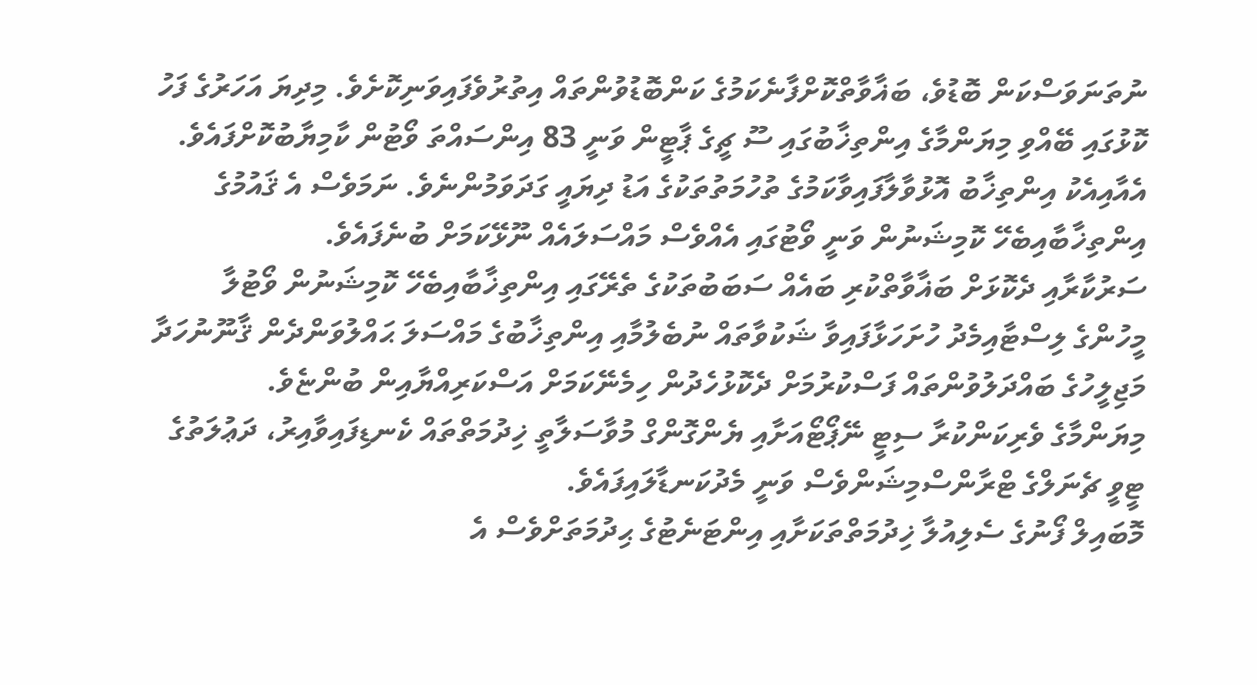ނުތަނަވަސްކަން ބޮޑުވެ، ބަޣާވާތްކޮށްފާނެކަމުގެ ކަންބޮޑުވުންތައް އިތުރުވެފައިވަނިކޮށެވެ. މިދިޔަ އަހަރުގެ ފަހު ކޮޅުގައި ބޭއްވި މިޔަންމާގެ އިންތިޚާބުގައި ސޫ ޗީގެ ޕާޓީން ވަނީ 83 އިންސައްތަ ވޯޓުން ކާމިޔާބުކޮށްފައެވެ. އެއާއިއެކު އިންތިޚާބު އޮޅުވާލާފައިވާކަމުގެ ތުހުމަތުތަކުގެ އަޑު ދިޔައީ ގަދަވަމުންނެވެ. ނަމަވެސް އެ ޤައުމުގެ އިންތިޚާބާއިބެހޭ ކޮމިޝަނުން ވަނީ ވޯޓުގައި އެއްވެސް މައްސަލައެއް ނޫޅޭކަމަށް ބުނެފައެވެ.
ސަރުކާރާއި ދެކޮޅަށް ބަޣާވާތްކުރި ބައެއް ސަބަބުތަކުގެ ތެރޭގައި އިންތިޚާބާއިބެހޭ ކޮމިޝަނުން ވޯޓުލާ މީހުންގެ ލިސްޓާއިމެދު ހުށަހަޅާފައިވާ ޝަކުވާތައް ނުބެލުމާއި އިންތިޚާބުގެ މައްސަލަ ޙައްލުވަންދެން ޤާނޫނުހަދާ މަޖިލީހުގެ ބައްދަލުވުންތައް ފަސްކުރުމަށް ދެކޮޅުހެދުން ހިމެނޭކަމަށް އަސްކަރިއްޔާއިން ބުންޏެވެ.
މިޔަންމާގެ ވެރިކަންކުރާ ސިޓީ ނޭޕޯޓޯއަށާއި ޔެންގޮންގް މުވާސަލާތީ ޚިދުމަތްތައް ކެނޑިފައިވާއިރު، ދަޢުލަތުގެ ޓީވީ ޗެނަލްގެ ޓްރާންސްމިޝަންވެސް ވަނީ މެދުކަނޑާލައިފައެވެ.
މޮބައިލް ފޯނުގެ ސެލިއުލާ ޚިދުމަތްތަކަށާއި އިންޓަނެޓުގެ ޙިދުމަތަށްވެސް އެ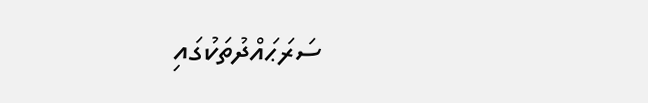ސަރަޙައްދުތަކުގައި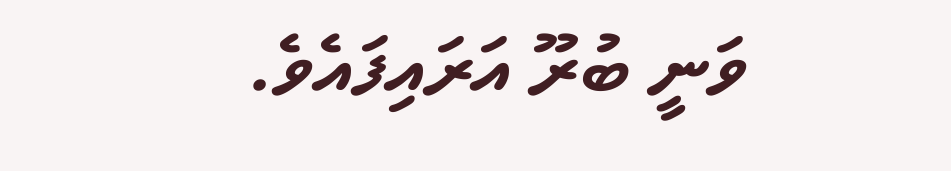ވަނީ ބުރޫ އަރައިފައެވެ.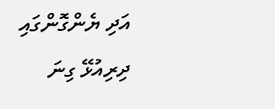އަދި ޔެންގޮންގައި ދިރިއުޅޭ ގިނަ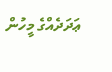ޢަދަދެއްގެ މީހުން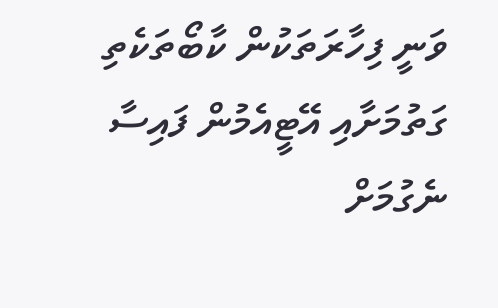ވަނީ ފިހާރަތަކުން ކާބޯތަކެތި ގަތުމަށާއި އޭޓީއެމުން ފައިސާ ނެގުމަށް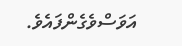އަވަސްވެގެންފައެވެ.